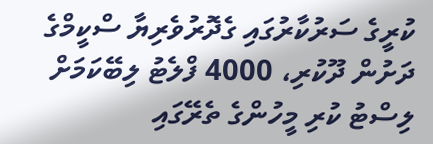ކުރީގެ ސަރުކާރުގައި ގެދޮރުވެރިޔާ ސްކީމްގެ ދަށުން ދޫކުރި، 4000 ފްލެޓު ލިބޭކަމަށް ލިސްޓު ކުރި މީހުންގެ ތެރޭގައި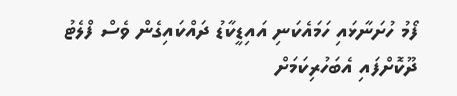ފޯމު ހުށަނާޅައި ހަމައެކަނި އައިޑީކާޑު ދައްކައިގެން ވެސް ފްލެޓު ދޫކޮށްފައި އެބަހުރިކަމަށް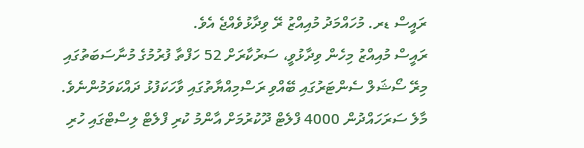ރައީސް ޑރ. މުހައްމަދު މުއިއްޒު ރޭ ވިދާޅުވެއްޖެ އެވެ.
ރައީސް މުއިއްޒު މިހެން ވިދާޅުވީ، ސަރުކާރަށް 52 ހަފްތާ ފުރުމުގެ މުނާސަބަތުގައި މިރޭ ސޯޝަލް ސެންޓަރުގައި ބޭއްވި ރަސްމިއްޔާތުގައި ވާހަކަފުޅު ދައްކަވަމުންނެވެ.
މާލެ ސަރަހައްދުން 4000 ފްލެޓް ދޫކުރުމަށް އާންމު ކުރި ފްލެޓް ލިސްޓްގައި ހުރި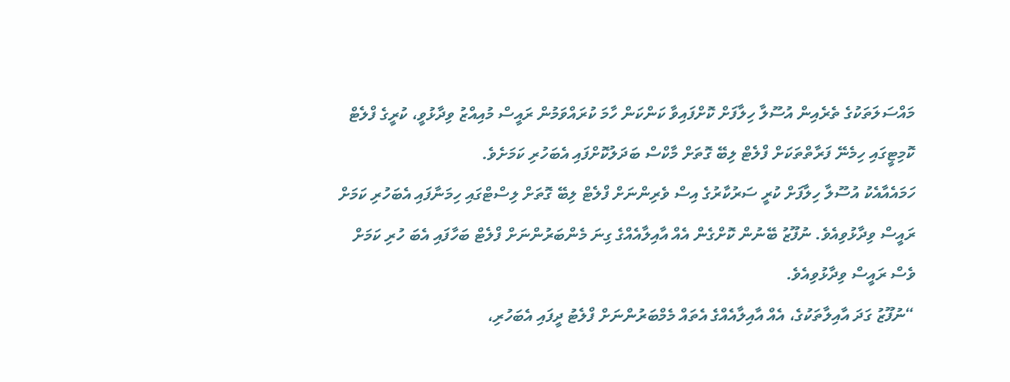މައްސަލަތަކުގެ ތެރެއިން އުސޫލާ ހިލާފަށް ކޮށްފައިވާ ކަންކަން ހާމަ ކުރައްވަމުން ރައީސް މުއިއްޒު ވިދާޅުވީ، ކުރީގެ ފްލެޓް ކޮމިޓީގައި ހިމެނޭ ފަރާތްތަކަށް ފްލެޓް ލިބޭ ގޮތަށް މާކްސް ބަދަލުކޮށްފައި އެބަހުރި ކަމަށެވެ.
ހަމައެއާއެކު އުސޫލާ ހިލާފަށް ކުރީ ސަރުކާރުގެ އިސް ވެރިންނަށް ފްލެޓް ލިބޭ ގޮތަށް ލިސްޓްގައި ހިމަނާފައި އެބަހުރި ކަމަށް ރައީސް ވިދާޅުވިއެވެ. ނުފޫޒު ބޭނުން ކޮށްގެން އެއް އާއިލާއެއްގެ ގިނަ މެންބަރުންނަށް ފްލެޓް ބަހާފައި އެބަ ހުރި ކަމަށް ވެސް ރައީސް ވިދާޅުވިއެވެ.
“ނުފޫޒު ގަދަ އާއިލާތަކުގެ، އެއް އާއިލާއެއްގެ އެތައް މެމްބަރުންނަށް ފްލެޓު ދީފައި އެބަހުރި،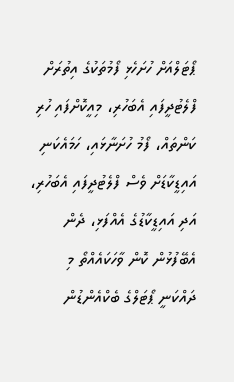ޕޯޓަލްއަށް ހުށަހެޅި ފޯމުތަކުގެ އިތުރަށް ފްލެޓުދީފައި އެބަހުރި، މިއީކޮށްފައި ހުރި ކަންތައް، ފޯމު ހުށަނާޅައި، ހަމައެކަނި އައިޑީކާޑަށް ވެސް ފްލެޓުދީފައި އެބަހުރި، އަދި އައިޑީކާޑުގެ އެއްފަޅި، ދެން އެބޭފުޅުން ކޮން ވާހަކައެއްތޯ މި ދައްކަނީ ޕޯޓަލްގެ ބެކްއެންޑުން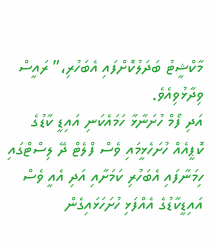މާކްޝީޓު ބަދަލުކޮށްފައި އެބަހުރި،” ރައީސް ވިދާޅުވިއެވެ.
އަދި ފޯމް ހުށަނާޅާ ހަމައެކަނި އައިޑީ ކާޑުގެ ކޮޕީއެއް ހުށަހެޅީމައި ވެސް ފްލެޓް ދޭ ލިސްޓްގައި ހިމަނާފައި އެބަހުރި ކަމަށާއި އަދި އެއީ ވެސް އައިޑީކާޑުގެ އެއްފަޅި ހުށަހަޅައިގެން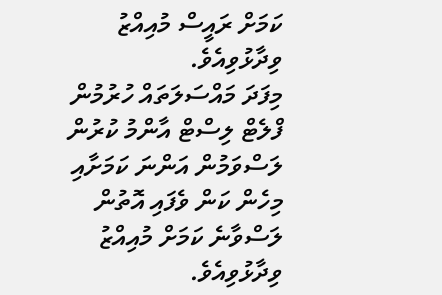ކަމަށް ރައީސް މުއިއްޒު ވިދާޅުވިއެވެ.
މިފަދަ މައްސަލަތައް ހުރުމުން ފްލެޓް ލިސްޓް އާންމު ކުރުން ލަސްވަމުން އަންނަ ކަމަށާއި މިހެން ކަން ވެފައި އޮތުން ލަސްވާނެ ކަމަށް މުއިއްޒު ވިދާޅުވިއެވެ.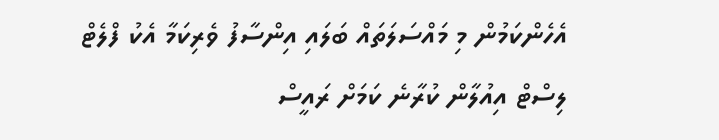އެހެންކަމުން މި މައްސަލަތައް ބަލައި އިންސާފު ވެރިކަމާ އެކު ފްލެޓް ލިސްޓް އިއުލާން ކުރާނެ ކަމަށް ރައީސް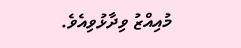މުއިއްޒު ވިދާޅުވިއެވެ.